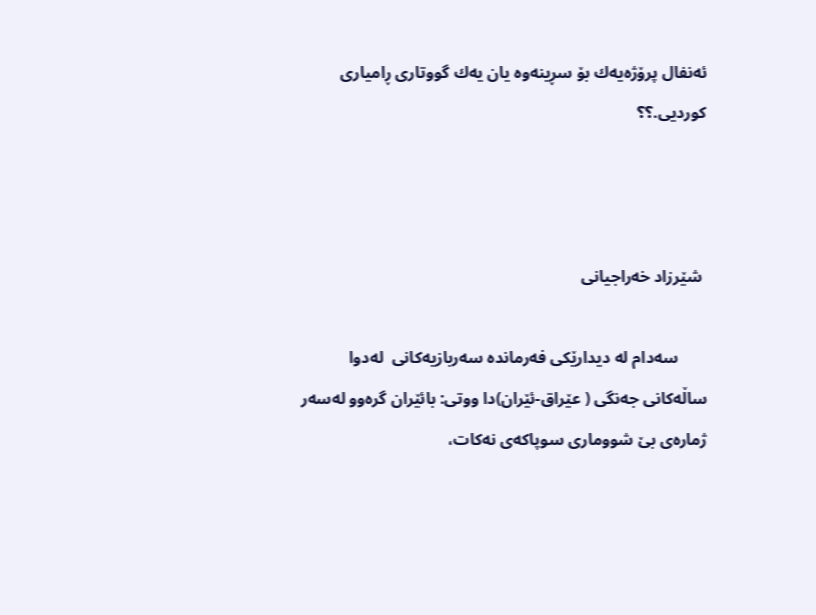ئه‌نفال پرۆژه‌یه‌ك بۆ سڕینه‌وه یان یه‌ك گووتاری ڕامیاری كوردیی.؟؟



 شێرزاد خه‌راجیانی

       سه‌دام له دیدارێكی فه‌رمانده سه‌ربازیه‌كانی  له‌دوا ساڵه‌كانی جه‌نگی ( عێراق-ئێران)دا ووتی: با‌ئێران گره‌وو له‌سه‌ر ژماره‌ی بێ شووماری سوپاكه‌ی نه‌كات،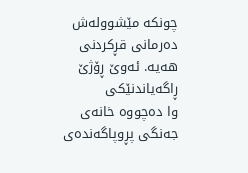چونكه مێشووله‌ش ده‌رمانی قڕكردنی هه‌یه. ئه‌وێ ڕۆژێ ڕاگه‌یاندنێكی وا ‌ده‌چووه خانه‌ی جه‌نگی پڕوپاگه‌نده‌ی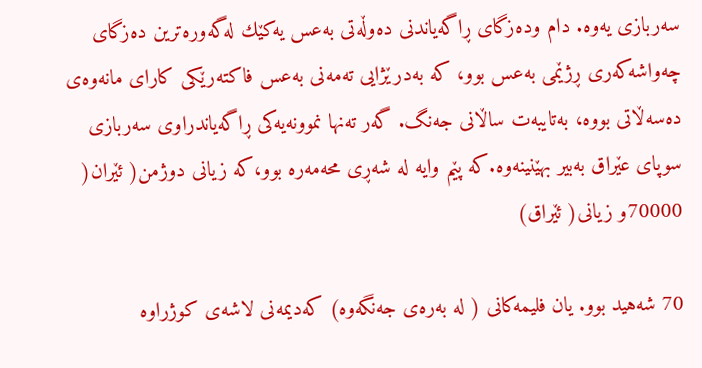سه‌ربازی یه‌وه. دام وده‌زگای ڕاگه‌یاندنی ده‌وڵه‌تی به‌عس یه‌كێك له‌گه‌وره‌ترین ده‌زگای چه‌واشه‌كه‌ری ڕژێمی به‌عس بوو، كه به‌درێژایی ته‌مه‌نی به‌عس فاكته‌رێكی كارای مانه‌وه‌ی ده‌سه‌ڵاتی بووه، به‌تایبه‌ت ساڵانی جه‌نگ. گه‌ر ته‌نها نموونه‌یه‌كی ڕاگه‌یاندراوی سه‌ربازی سوپای عێراق به‌بیر بهێنینه‌وه.كه پێم وایه له شه‌ڕی محه‌مه‌ره بوو،كه زیانی دوژمن( ئێران( 70000و زیانی( ئێراق)

70 شه‌هید بوو. یان فلیمه‌كانی ( له به‌ره‌ی جه‌نگه‌وه) كه‌‌دیمه‌نی لاشه‌ی كوژراوه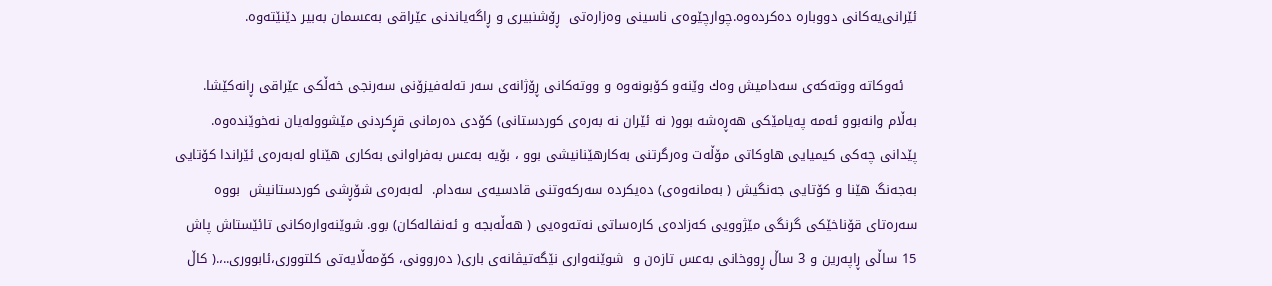ئێرانی‌یه‌كانی دووباره ده‌كرده‌وه.چوارچێوه‌ی ناسینی وه‌زاره‌تی  ڕۆشنبیری و ڕاگه‌یاندنی عێراقی به‌عسمان به‌بیر دێنێته‌وه.

   ئه‌وكاته ووته‌كه‌ی سه‌دامیش وه‌ك وێنه‌و كۆبونه‌وه و ووته‌كانی ڕۆژانه‌ی سه‌ر ته‌له‌فیزۆنی سه‌رنجی خه‌ڵكی عێراقی ڕانه‌كێشا. به‌ڵام وانه‌بوو ئه‌مه په‌یامێكی هه‌ڕه‌شه بوو( نه ئێران نه به‌ره‌ی كوردستانی) كۆدی ده‌رمانی قڕكردنی مێشووله‌یان نه‌خوێنده‌وه. پێدانی چه‌كی كیمیایی هاوكاتی مۆڵه‌ت وه‌رگرتنی به‌كارهێنانیشی بوو ، بۆیه به‌عس به‌فراوانی به‌كاری هێناو له‌به‌ره‌ی ئێراندا كۆتایی به‌جه‌نگ هێنا و كۆتایی جه‌نگیش ( به‌مانه‌وه‌ی) ده‌یكرده سه‌ركه‌وتنی قادسیه‌ی سه‌دام.  له‌به‌ره‌ی شۆڕشی كوردستانیش  بووه سه‌ره‌تای قۆناخێكی گرنگی مێژوویی‌ كه‌زاده‌ی كاره‌ساتی نه‌ته‌وه‌یی ( هه‌ڵه‌بجه و ئه‌نفاله‌كان) بوو. شوێنه‌واره‌كانی تائێستاش پاش 15 ساڵی ڕاپه‌رین و 3 ساڵ ڕووخانی به‌عس تازه‌ن و  شوێنه‌واری نێگه‌تیڤانه‌ی باری( ده‌روونی، كۆمه‌ڵایه‌تی كلتووری،ئابووری..،.( كاڵ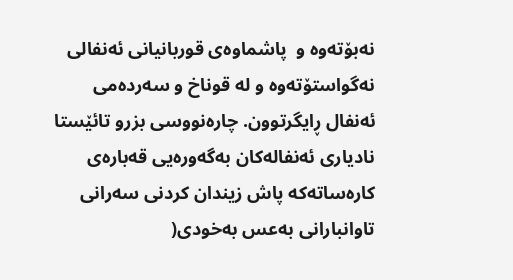نه‌‌بۆته‌وه و  پاشماوه‌ی قوربانیانی ئه‌نفالی نه‌گواستۆته‌وه و له قوناخ و سه‌رده‌می  ئه‌نفال ڕایگرتوون. چاره‌نووسی بزرو تائێستا نادیاری ئه‌نفاله‌كان به‌گه‌وره‌یی قه‌باره‌ی كاره‌ساته‌كه پاش زیندان كردنی سه‌رانی تاوانبارانی به‌عس به‌خودی(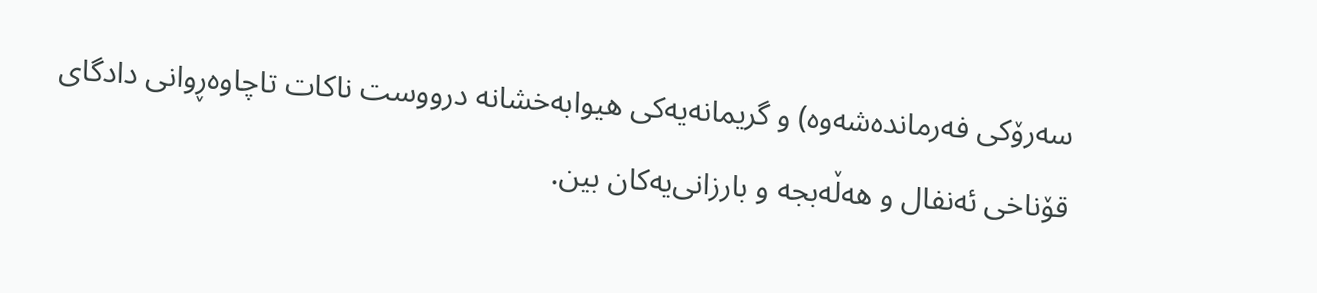سه‌رۆكی فه‌رمانده‌شه‌وه) و گریمانه‌یه‌كی هیوابه‌خشانه درووست ناكات تاچاوه‌ڕوانی دادگای قۆناخی ئه‌نفال و هه‌ڵه‌بجه‌ و بارزانی‌یه‌كان بین.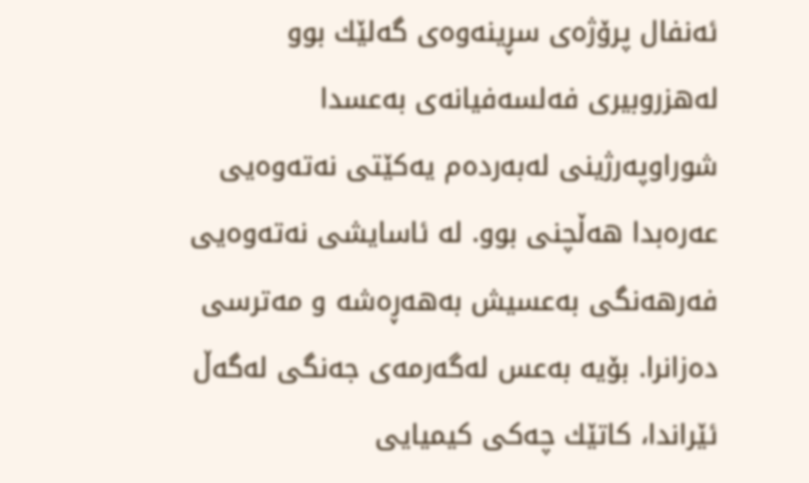ئه‌نفال پرۆژه‌ی سڕینه‌وه‌ی گه‌لێك بوو له‌هزروبیری فه‌لسه‌فیانه‌ی به‌عسدا شوراوپه‌رژینی له‌به‌رده‌م یه‌كێتی نه‌ته‌وه‌یی عه‌ره‌بدا هه‌ڵچنی بوو. له ئاسایشی نه‌ته‌وه‌یی فه‌رهه‌نگی به‌عسیش به‌هه‌ڕه‌شه و مه‌ترسی ده‌زانرا. بۆیه به‌عس له‌گه‌رمه‌ی جه‌نگی له‌گه‌ڵ ئێراندا، كاتێك چه‌كی كیمیایی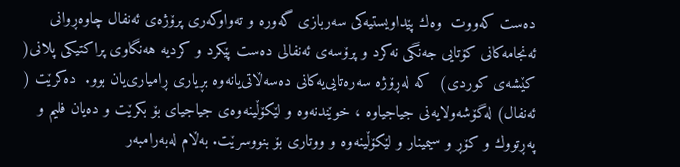ده‌ست كه‌ووت  وه‌ك پێداویستیه‌كی سه‌ربازی گه‌وره‌ و ته‌واوكه‌ری پرۆژه‌ی ئه‌نفال چاوه‌ڕوانی ئه‌نجامه‌كانی كۆتایی جه‌نگی نه‌كرد و پرۆسه‌ی ئه‌نفالی‌ ده‌ست پێكرد و كردیه هه‌نگاوی پراكتیكی پلانی( كێشه‌ی كوردی)  كه له‌ڕۆژه سه‌ره‌تایی‌یه‌كانی ده‌سه‌ڵاتی‌یانه‌وه بڕیاری ڕامیاری‌یان بوو.  ده‌كرێت ( ئه‌نفال) له‌گۆشه‌‌ولایه‌نی جیاجیاوه ، خوێندنه‌وه و لێكۆڵینه‌وه‌ی جیاجیای بۆ بكرێت و ده‌یان فلیم و په‌ڕتووك و كۆڕ و سیمینار و لێكۆڵینه‌وه و ووتاری بۆ بنووسرێت. به‌ڵام له‌به‌رامبه‌ر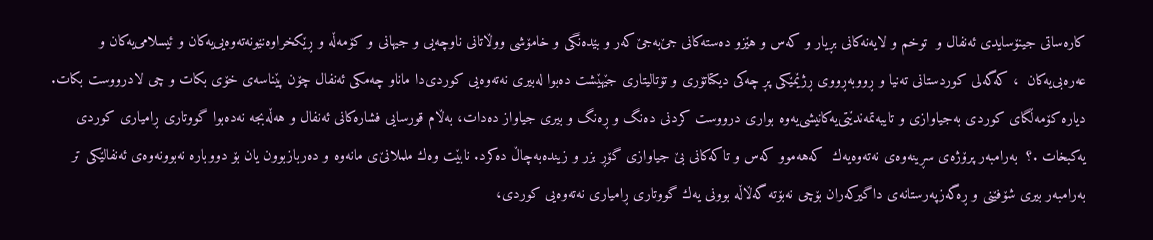كاره‌ساتی جینۆسایدی ئه‌نفال و  توخم و لایه‌نه‌كانی ‌بڕیار و كه‌س و هێزو ده‌سته‌كانی جێ‌به‌جێ‌كه‌ر و بێده‌نگی و خامۆشی ووڵاتانی ناوچه‌یی و جیهانی و كۆمه‌ڵه‌ و ڕێكخراوه‌نێونه‌ته‌وه‌یی‌یه‌كان و ئیسلامی‌یه‌كان و عه‌ره‌بی‌یه‌كان  ، كه‌گه‌لی كوردستانی ته‌نیا و ڕوو‌به‌‌ڕووی ڕژێمێكی پڕ چه‌كی دیكتاتۆری و تۆتالیتاری جێهێشت ده‌بوا له‌بیری نه‌ته‌وه‌یی كوردی‌دا ماناو چه‌مكی ئه‌نفال چۆن پێناسه‌ی خۆی بكات و ‌چی لادرووست بكات. دیاره كۆمه‌ڵگای كوردی به‌جیاوازی و تایبه‌تمه‌ندێتی‌یه‌كانیشی‌یه‌وه بواری درووست كردنی ده‌نگ و ڕه‌نگ و بیری جیاواز ده‌دات، به‌ڵام قورسایی فشاره‌كانی ئه‌نفال و ‌هه‌‌ڵه‌بجه نه‌ده‌بوا گووتاری ڕامیاری كوردی یه‌كبخات .؟  به‌رامبه‌ر پرۆژه‌‌ی سڕینه‌وه‌ی نه‌ته‌وه‌یه‌ك  كه‌هه‌موو كه‌س و تاكه‌كانی بێ جیاوازی گۆڕ بزر و زینده‌به‌چاڵ ده‌كرد. نابێت وه‌ك ململانێ‌ی مانه‌وه و ده‌ربازبوون یان بۆ دووباره ‌نه‌بوونه‌وه‌ی ئه‌نفالێكی تر به‌رامبه‌ر بیری شۆفێنی و ڕه‌گه‌زپه‌رستانه‌ی داگیركه‌ران بۆچی نه‌بۆته گه‌ڵاڵه بوونی یه‌ك گووتاری ڕامیاری نه‌ته‌وه‌یی كوردی،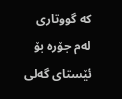كه گووتاری له‌م جۆره بۆ ئێستای گه‌لی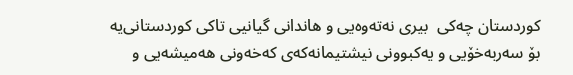كوردستان چه‌كی  بیری نه‌ته‌وه‌یی و هاندانی گیانیی تاكی كوردستانی‌یه بۆ سه‌ربه‌خۆیی و یه‌كبوونی نیشتیمانه‌كه‌ی كه‌خه‌ونی هه‌میشه‌یی و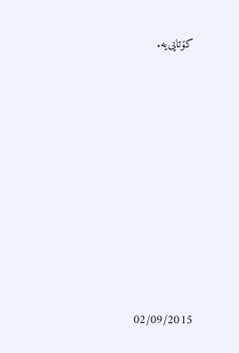كۆتایی‌یه.











02/09/2015